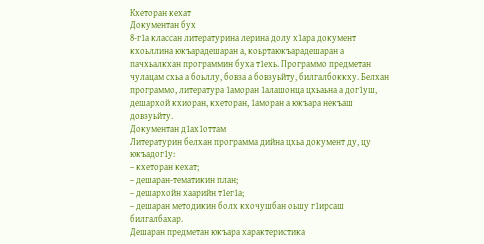Кхеторан кехат
Документан бух
8-г1а классан литературина лерина долу х1ара документ кхоьллина юкъарадешаран а, коьртаюкъарадешаран а пачхьалкхан программин буха т1ехь. Программо предметан чулацам схьа а боьллу, бовза а бовзуьйту, билгалбоккху. Белхан программо, литература 1аморан 1алашонца цхьаьна а дог1уш, дешархой кхиоран, кхеторан, 1аморан а юкъара некъаш довзуьйту.
Документан д1ах1оттам
Литературин белхан программа дийна цхьа документ ду, цу юкъадог1у:
– кхеторан кехат;
– дешаран-тематикин план;
– дешархойн хаарийн т1ег1а;
– дешаран методикин болх кхочушбан оьшу г1ирсаш билгалбахар.
Дешаран предметан юкъара характеристика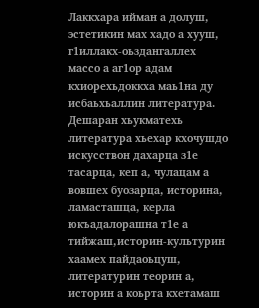Лаккхара ийман а долуш, эстетикин мах хадо а хууш, г1иллакх-оьздангаллех массо а аг1ор адам кхиорехьдоккха маь1на ду исбаьхьаллин литература. Дешаран хьукматехь литература хьехар кхочушдо искусствон дахарца з1е тасарца, кеп а, чулацам а вовшех буозарца, историна, ламасташца, керла юкъадалорашна т1е а тийжаш,историн-культурин хаамех пайдаоьцуш, литературин теорин а, историн а коьрта кхетамаш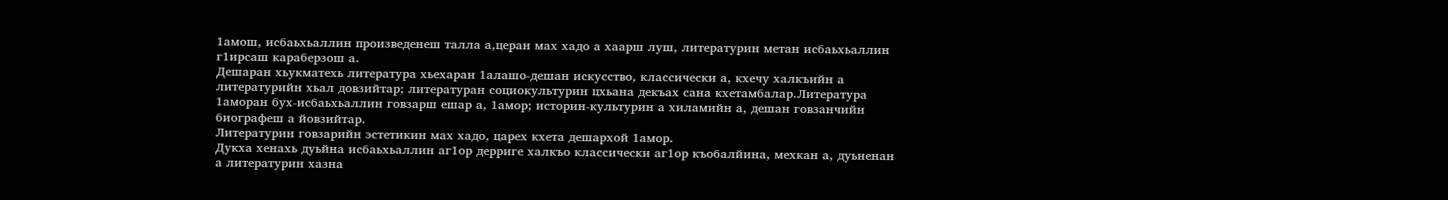1амош, исбаьхьаллин произведенеш талла а,церан мах хадо а хаарш луш, литературин метан исбаьхьаллин г1ирсаш караберзош а.
Дешаран хьукматехь литература хьехаран 1алашо-дешан искусство, классически а, кхечу халкъийн а литературийн хьал довзийтар; литературан социокультурин цхьана декъах сана кхетамбалар.Литература 1аморан бух-исбаьхьаллин говзарш ешар а, 1амор; историн-культурин а хиламийн а, дешан говзанчийн биографеш а йовзийтар.
Литературин говзарийн эстетикин мах хадо, царех кхета дешархой 1амор.
Дукха хенахь дуьйна исбаьхьаллин аг1ор дерриге халкъо классически аг1ор къобалйина, мехкан а, дуьненан а литературин хазна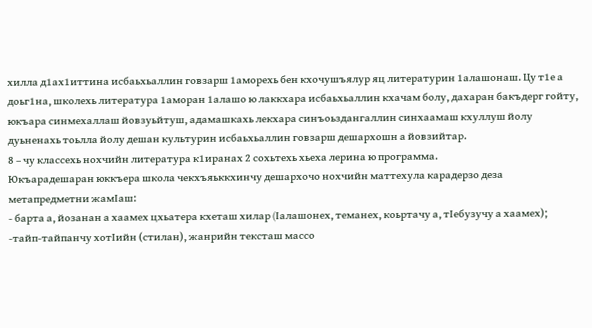хилла д1ах1иттина исбаьхьаллин говзарш 1аморехь бен кхочушъялур яц литературин 1алашонаш. Цу т1е а доьг1на, школехь литература 1аморан 1алашо ю лаккхара исбаьхьаллин кхачам болу, дахаран бакъдерг гойту, юкъара синмехаллаш йовзуьйтуш, адамашкахь лекхара синъоьздангаллин синхаамаш кхуллуш йолу дуьненахь тоьлла йолу дешан культурин исбаьхьаллин говзарш дешархошн а йовзийтар.
8 – чу классехь нохчийн литература к1иранах 2 сохьтехь хьеха лерина ю программа.
Юкъарадешаран юккъера школа чекхъяьккхинчу дешархочо нохчийн маттехула карадерзо деза метапредметни жамIаш:
- барта а, йозанан а хаамех цхьатера кхеташ хилар (Iалашонех, теманех, коьртачу а, тIебузучу а хаамех);
-тайп-тайпанчу хотIийн (стилан), жанрийн тексташ массо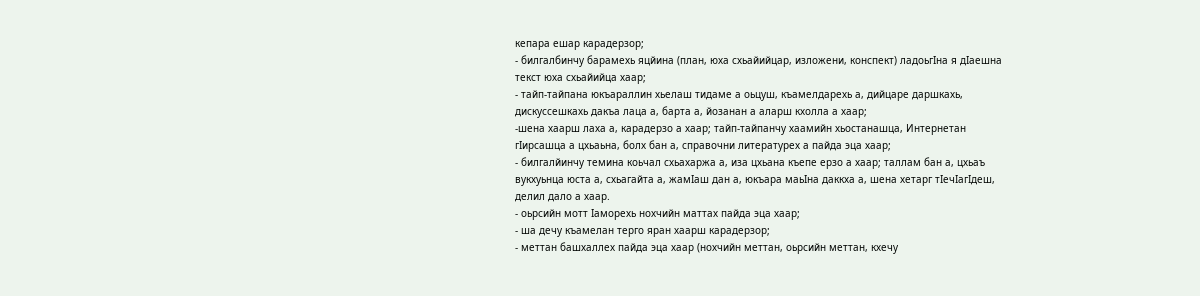кепара ешар карадерзор;
- билгалбинчу барамехь яцйина (план, юха схьайийцар, изложени, конспект) ладоьгIна я дIаешна текст юха схьайийца хаар;
- тайп-тайпана юкъараллин хьелаш тидаме а оьцуш, къамелдарехь а, дийцаре даршкахь, дискуссешкахь дакъа лаца а, барта а, йозанан а аларш кхолла а хаар;
-шена хаарш лаха а, карадерзо а хаар; тайп-тайпанчу хаамийн хьостанашца, Интернетан гIирсашца а цхьаьна, болх бан а, справочни литературех а пайда эца хаар;
- билгалйинчу темина коьчал схьахаржа а, иза цхьана къепе ерзо а хаар; таллам бан а, цхьаъ вукхуьнца юста а, схьагайта а, жамIаш дан а, юкъара маьIна даккха а, шена хетарг тIечIагIдеш, делил дало а хаар.
- оьрсийн мотт Iаморехь нохчийн маттах пайда эца хаар;
- ша дечу къамелан терго яран хаарш карадерзор;
- меттан башхаллех пайда эца хаар (нохчийн меттан, оьрсийн меттан, кхечу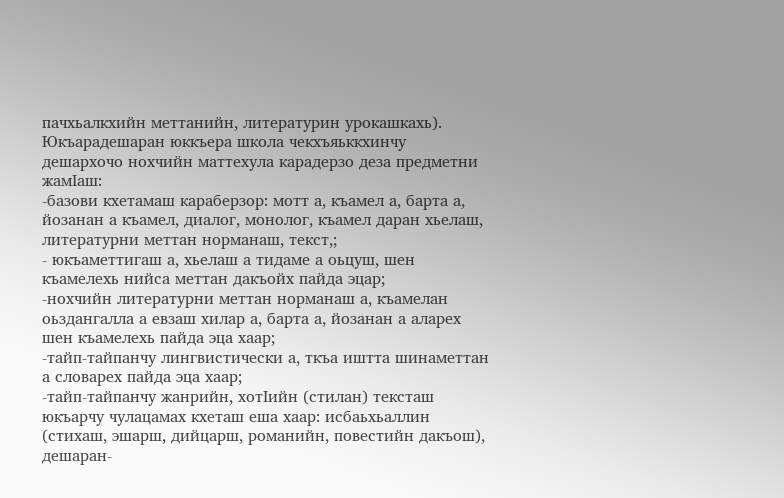пачхьалкхийн меттанийн, литературин урокашкахь).
Юкъарадешаран юккъера школа чекхъяьккхинчу дешархочо нохчийн маттехула карадерзо деза предметни жамIаш:
-базови кхетамаш караберзор: мотт а, къамел а, барта а, йозанан а къамел, диалог, монолог, къамел даран хьелаш, литературни меттан норманаш, текст,;
- юкъаметтигаш а, хьелаш а тидаме а оьцуш, шен къамелехь нийса меттан дакъойх пайда эцар;
-нохчийн литературни меттан норманаш а, къамелан оьздангалла а евзаш хилар а, барта а, йозанан а аларех шен къамелехь пайда эца хаар;
-тайп-тайпанчу лингвистически а, ткъа иштта шинаметтан а словарех пайда эца хаар;
-тайп-тайпанчу жанрийн, хотIийн (стилан) тексташ юкъарчу чулацамах кхеташ еша хаар: исбаьхьаллин (стихаш, эшарш, дийцарш, романийн, повестийн дакъош), дешаран-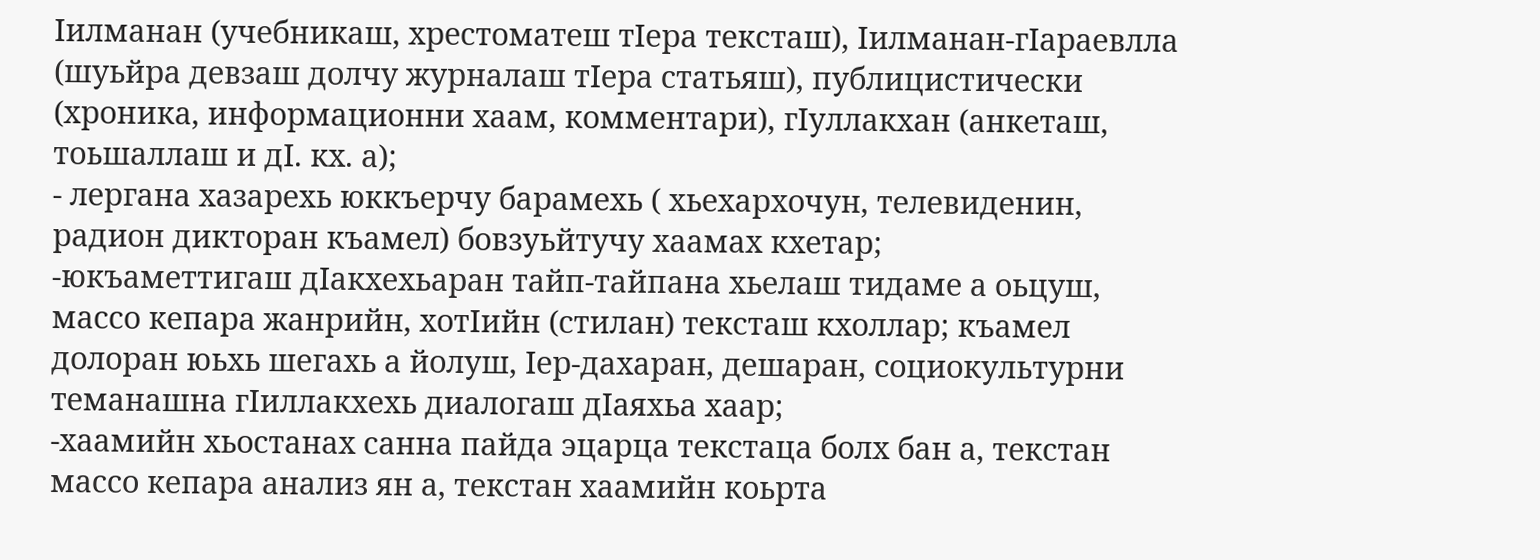Iилманан (учебникаш, хрестоматеш тIера тексташ), Iилманан-гIараевлла (шуьйра девзаш долчу журналаш тIера статьяш), публицистически (хроника, информационни хаам, комментари), гIуллакхан (анкеташ, тоьшаллаш и дI. кх. а);
- лергана хазарехь юккъерчу барамехь ( хьехархочун, телевиденин, радион дикторан къамел) бовзуьйтучу хаамах кхетар;
-юкъаметтигаш дIакхехьаран тайп-тайпана хьелаш тидаме а оьцуш, массо кепара жанрийн, хотIийн (стилан) тексташ кхоллар; къамел долоран юьхь шегахь а йолуш, Iер-дахаран, дешаран, социокультурни теманашна гIиллакхехь диалогаш дIаяхьа хаар;
-хаамийн хьостанах санна пайда эцарца текстаца болх бан а, текстан массо кепара анализ ян а, текстан хаамийн коьрта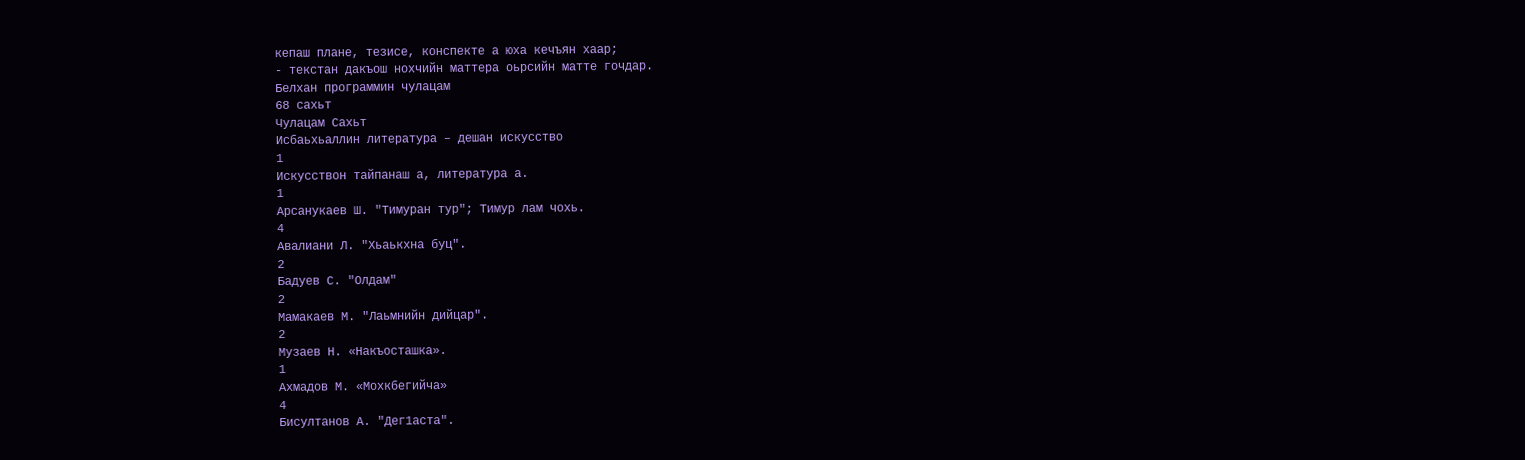кепаш плане, тезисе, конспекте а юха кечъян хаар;
- текстан дакъош нохчийн маттера оьрсийн матте гочдар.
Белхан программин чулацам
68 сахьт
Чулацам Сахьт
Исбаьхьаллин литература – дешан искусство
1
Искусствон тайпанаш а, литература а.
1
Арсанукаев Ш. "Тимуран тур"; Тимур лам чохь.
4
Авалиани Л. "Хьаькхна буц".
2
Бадуев С. "Олдам"
2
Мамакаев М. "Лаьмнийн дийцар".
2
Музаев Н. «Накъосташка».
1
Ахмадов М. «Мохкбегийча»
4
Бисултанов А. "Дег1аста".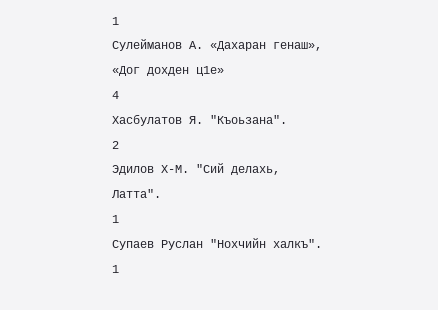1
Сулейманов А. «Дахаран генаш», «Дог дохден ц1е»
4
Хасбулатов Я. "Къоьзана".
2
Эдилов Х-М. "Сий делахь, Латта".
1
Супаев Руслан "Нохчийн халкъ".
1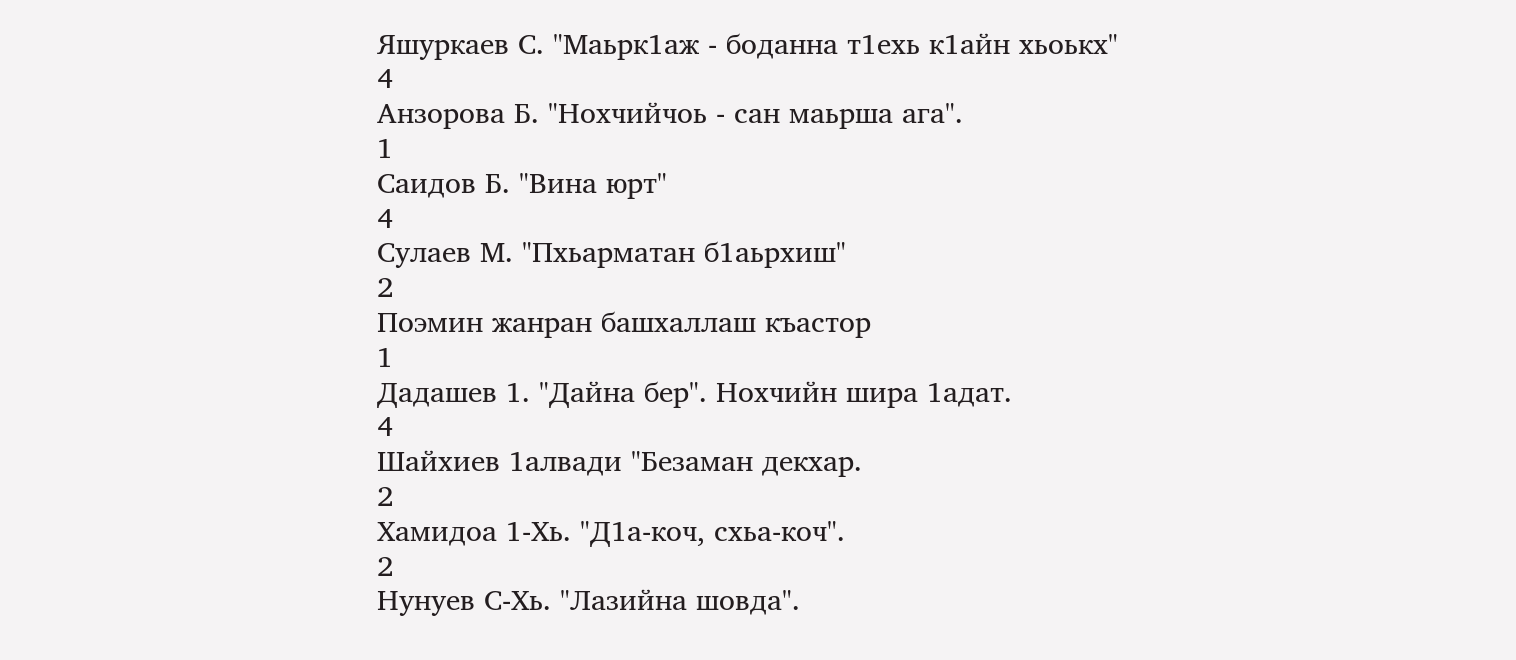Яшуркаев С. "Маьрк1аж - боданна т1ехь к1айн хьоькх"
4
Анзорова Б. "Нохчийчоь - сан маьрша ага".
1
Саидов Б. "Вина юрт"
4
Сулаев М. "Пхьарматан б1аьрхиш"
2
Поэмин жанран башхаллаш къастор
1
Дадашев 1. "Дайна бер". Нохчийн шира 1адат.
4
Шайхиев 1алвади "Безаман декхар.
2
Хамидоа 1-Хь. "Д1а-коч, схьа-коч".
2
Нунуев С-Хь. "Лазийна шовда".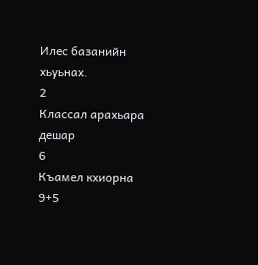Илес базанийн хьуьнах.
2
Классал арахьара дешар
6
Къамел кхиорна
9+5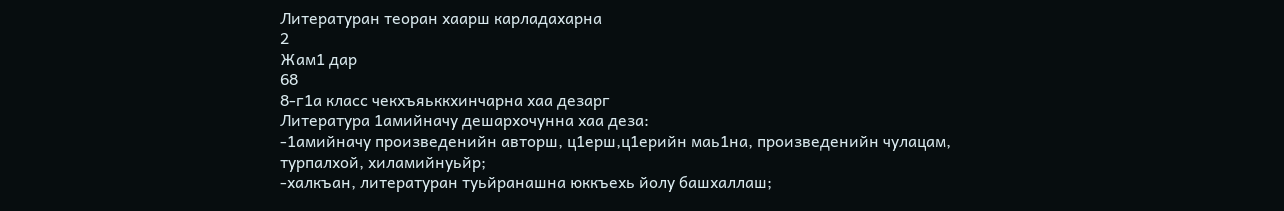Литературан теоран хаарш карладахарна
2
Жам1 дар
68
8-г1а класс чекхъяьккхинчарна хаа дезарг
Литература 1амийначу дешархочунна хаа деза:
-1амийначу произведенийн авторш, ц1ерш,ц1ерийн маь1на, произведенийн чулацам, турпалхой, хиламийнуьйр;
-халкъан, литературан туьйранашна юккъехь йолу башхаллаш;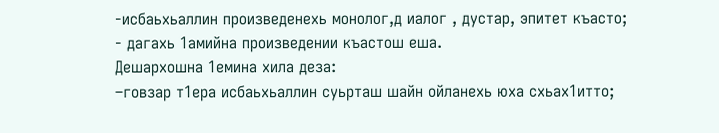-исбаьхьаллин произведенехь монолог,д иалог , дустар, эпитет къасто;
- дагахь 1амийна произведении къастош еша.
Дешархошна 1емина хила деза:
–говзар т1ера исбаьхьаллин суьрташ шайн ойланехь юха схьах1итто;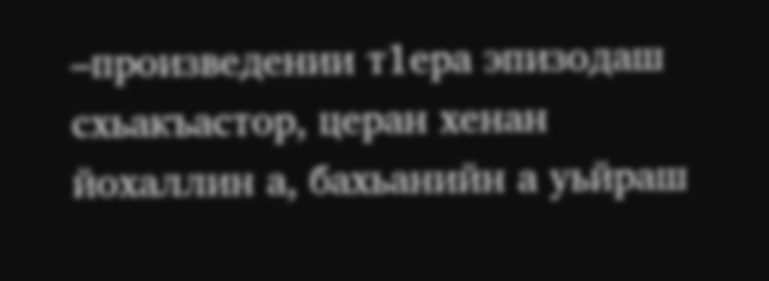–произведении т1ера эпизодаш схьакъастор, церан хенан йохаллин а, бахьанийн а уьйраш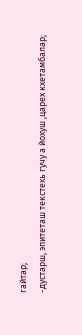гайтар;
-дустарш, эпитеташ текстехь гучу а йохуш ,царех кхетамбалар;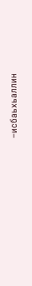–исбаьхьаллин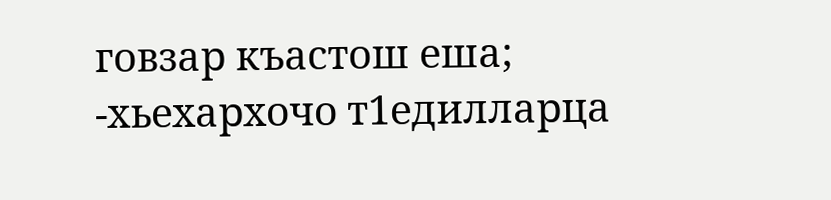говзар къастош еша;
-хьехархочо т1едилларца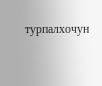турпалхочун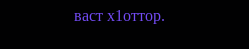васт х1оттор.